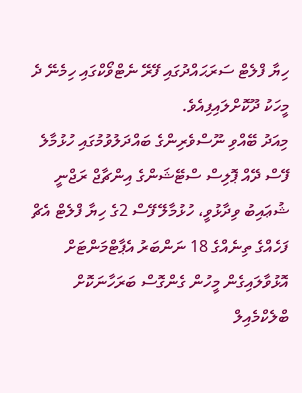ހިޔާ ފްލެޓް ސަރަޙައްދުގައި ފޭރޭ ނެޓްވޯކްގައި ހިމެނޭ ދެ މީހަކު ދޫކޮށްލައިފިއެވެ.
މިއަދު ބޭއްވި ނޫސްވެރިންގެ ބައްދަލުވުމުގައި ހުޅުމާލެ ފޭސް ދޭއް ޕޮލިސް ސްޓޭޝަންގެ އިންޗާޖް ރަޖްނީ ޝުޢައިބު ވިދާޅުވީ، ހުޅުމާލޭ ފޭސް 2ގެ ހިޔާ ފްލެޓް އެޗް ފަހެއްގެ ތިނެއްގެ 18 ނަންބަރު އެޕާޓްމަންޓަށް އޮޅުވާލައިގެން މީހުން ގެންގޮސް ބަރަހާނަކޮށް ބްލެކްމެއިލް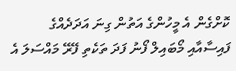ކޮށްގެން އެ މީހުންގެ އަތުން ގިނަ އަދަދެއްގެ ފައިސާއާއި މޯބައިލް ފޯނު ފަދަ ތަކެތި ފޭރޭ މައްސަލަ އެ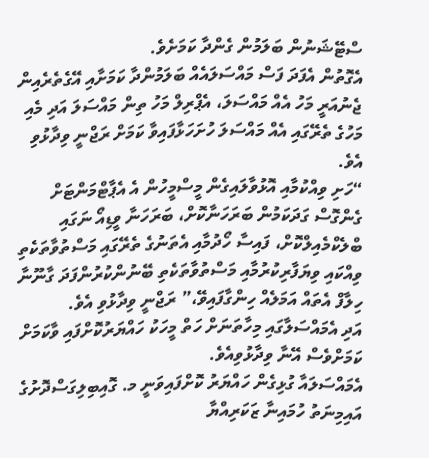ސްޓޭޝަނުން ބަލަމުން ގެންދާ ކަމަށެވެ.
އެގޮތުން އެފަދަ ފަސް މައްސަލައެއް ބަލަމުންދާ ކަމަށާއި އޭގެތެރެއިން ޖެނުއަރީ މަހު އެއް މައްސަލަ، އެޕްރިލް މަހު ތިން މައްސަލަ އަދި މެއި މަހުގެ ތެރޭގައި އެއް މައްސަލަ ހުށަހަޅާފައިވާ ކަމަށް ރަޖްނީ ވިދާޅުވި އެވެ.
“ހަށި ވިއްކުމާއި އޮޅުވާލައިގެން މީސްމީހުން އެ އެޕާޓްމަންޓަށް ގެންގޮސް ގަދަކަމުން ބަރަހަނާކޮށް، ބަރަހަނާ ވީޑިއޯ ނަގައި ބްލެކްމެއިލްކޮށް، ފައިސާ ހޯދުމާއި އެތަނުގެ ތެރޭގައި މަސްތުވާތަކެތި ވިއްކައި ވިޔަފާރިކުރުމާއި މަސްތުވާތަކެތި ބޭނުންކުރުންފަދަ ގާނޫނާ ހިލާފް އެތައް އަމަލެއް ހިންގާފައިވޭ،” ރަޖްނީ ވިދާޅުވި އެވެ.
އަދި އެމައްސަލާގައި މިހާތަނަށް ހަތް މީހަކު ހައްޔަރުކޮށްފައި ވާކަމަށް ކަމަށްވެސް އޭނާ ވިދާޅުވިއެވެ.
އެމައްސަލައާ ގުޅިގެން ހައްޔަރު ކޮށްފައިވަނީ މ. ގޮއިބިލިގަސްދޮށުގެ އައިމިނަތު ހުމައިނާ ޒަކަރިއްޔާ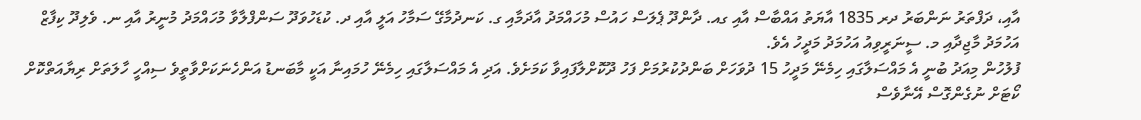އާއި، ދަފްތަރު ނަންބަރު ދރ 1835 އާޔަތު އައްބާސް އާއި ގއ. ދާންދޫ ޕެލަސް ހައުސް މުހައްމަދު އާދަމާއި ގ. ކަނދުމާގޭ ސަމާހު އަލީ އާއި ދ. ކުޑަހުވަދޫ ސަންފްލާވާ މުހައްމަދު މުނީރު އާއި ނ. ވެލިދޫ ކިފާޒް އަހުމަދު މާޖިދާއި މ. ސީނަރީވިއު އަހުމަދު މަދީހު އެވެ.
ފުލުހުން މިއަދު ބުނީ އެ މައްސަލާގައި ހިމެނޭ މަދީހު 15 ދުވަހަށް ބަންދުކުރުމަށް ފަހު ދޫކޮށްލާފައިވާ ކަމަށެވެ. އަދި އެ މައްސަލާގައި ހިމެނޭ ހުމައިނާ އަކީ މާބަނޑު އަންހެނަކަށްވާތީވެ ސިއްހީ ހާލަތަށް ރިޔާއަތްކޮށް ކޯޓަށް ނުގެންގޮސް އޭނާވެސް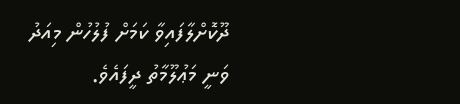ދޫކޮށްލާފައިވާ ކަމަށް ފުލުހުން މިއަދު ވަނީ މަޢުލޫމާތު ދީފައެވެ.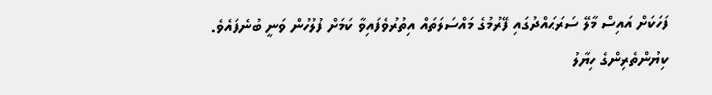ފަހަކަށް އައިސް މާލޭ ސަރަޙައްދުގައި ފޭރުމުގެ މައްސަލަތައް އިތުރުވެފައިވާ ކަމަށް ފުލުހުން ވަނީ ބުނެފައެވެ.
ކިޔުންތެރިންގެ ހިޔާލު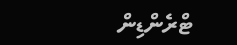ޓްރެންޑިން